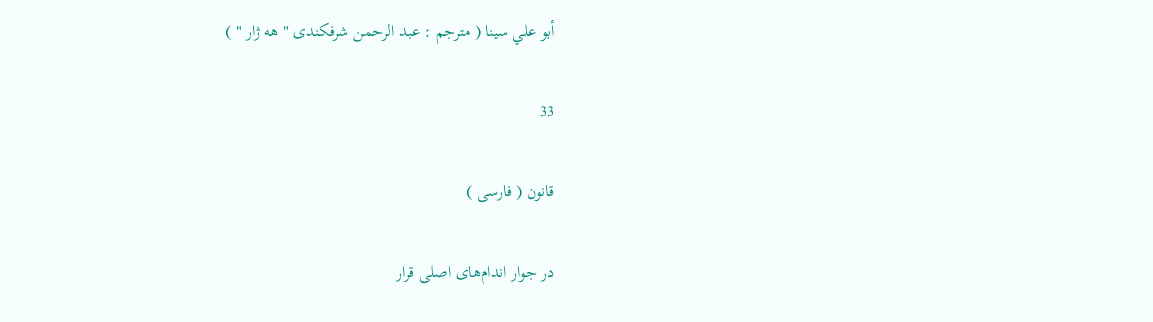أبو علي سينا ( مترجم : عبد الرحمن شرفكندى " هه ژار " )

33

قانون ( فارسى )

در جوار اندام‌هاى اصلى قرار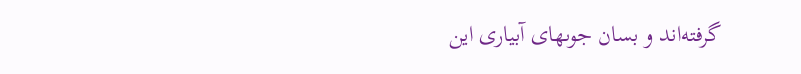گرفته‌اند و بسان جوىهاى آبيارى اين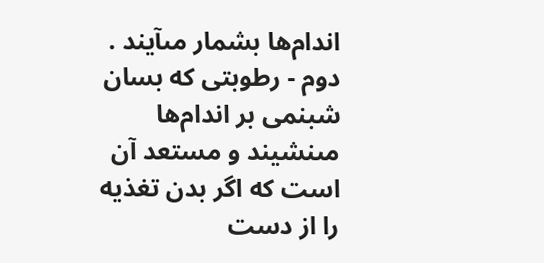اندام‌ها بشمار مىآيند . دوم - رطوبتى كه بسان شبنمى بر اندام‌ها مىنشيند و مستعد آن است كه اگر بدن تغذيه را از دست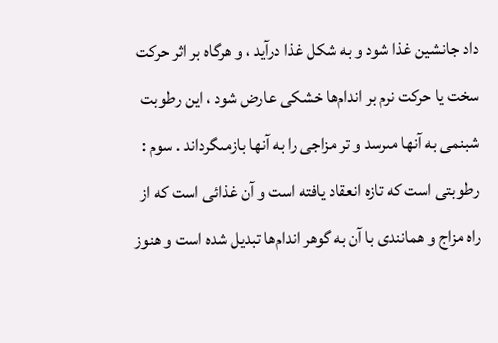داد جانشين غذا شود و به شكل غذا درآيد ، و هرگاه بر اثر حركت سخت يا حركت نرم بر اندام‌ها خشكى عارض شود ، اين رطوبت شبنمى به آنها مىرسد و تر مزاجى را به آنها بازمىگرداند . سوم : رطوبتى است كه تازه انعقاد يافته است و آن غذائى است كه از راه مزاج و همانندى با آن به گوهر اندام‌ها تبديل شده است و هنوز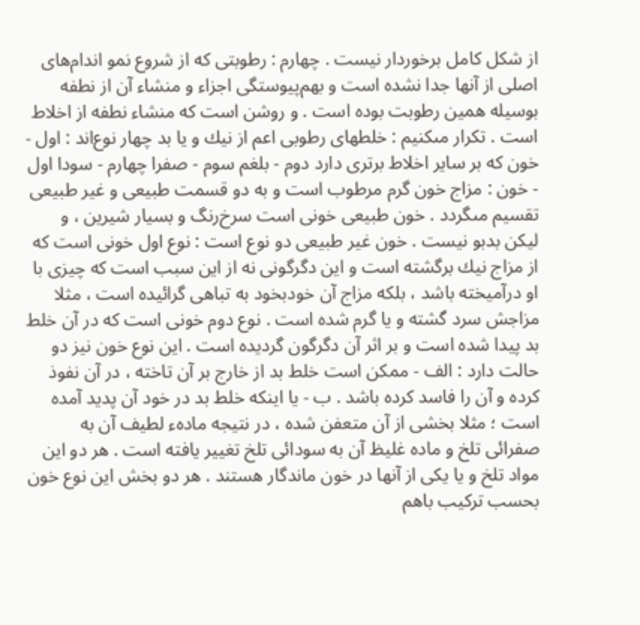از شكل كامل برخوردار نيست . چهارم : رطوبتى كه از شروع نمو اندام‌هاى اصلى از آنها جدا نشده است و بهم‌پيوستگى اجزاء و منشاء آن از نطفه بوسيله همين رطوبت بوده است . و روشن است كه منشاء نطفه از اخلاط است . تكرار مىكنيم : خلطهاى رطوبى اعم از نيك و يا بد چهار نوع‌اند : اول - خون كه بر ساير اخلاط برترى دارد دوم - بلغم سوم - صفرا چهارم - سودا اول - خون : مزاج خون گرم مرطوب است و به دو قسمت طبيعى و غير طبيعى تقسيم مىگردد . خون طبيعى خونى است سرخ‌رنگ و بسيار شيرين ، و ليكن بدبو نيست . خون غير طبيعى دو نوع است : نوع اول خونى است كه از مزاج نيك برگشته است و اين دگرگونى نه از اين سبب است كه چيزى با او درآميخته باشد ، بلكه مزاج آن خودبخود به تباهى گرائيده است ، مثلا مزاجش سرد گشته و يا گرم شده است . نوع دوم خونى است كه در آن خلط بد پيدا شده است و بر اثر آن دگرگون گرديده است . اين نوع خون نيز دو حالت دارد : الف - ممكن است خلط بد از خارج بر آن تاخته ، در آن نفوذ كرده و آن را فاسد كرده باشد . ب - يا اينكه خلط بد در خود آن پديد آمده است ؛ مثلا بخشى از آن متعفن شده ، در نتيجه مادهء لطيف آن به صفرائى تلخ و ماده غليظ آن به سودائى تلخ تغيير يافته است . هر دو اين مواد تلخ و يا يكى از آنها در خون ماندگار هستند . هر دو بخش اين نوع خون بحسب تركيب باهم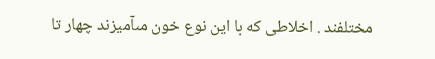مختلفند . اخلاطى كه با اين نوع خون مىآميزند چهار تا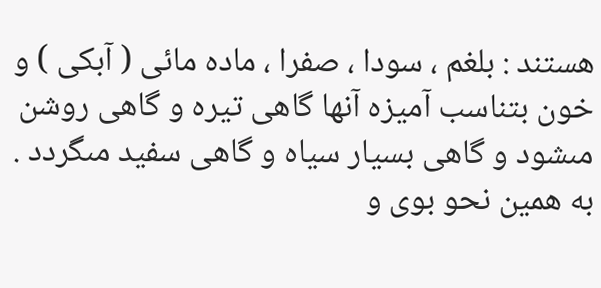هستند : بلغم ، سودا ، صفرا ، ماده مائى ( آبكى ) و خون بتناسب آميزه آنها گاهى تيره و گاهى روشن مىشود و گاهى بسيار سياه و گاهى سفيد مىگردد . به همين نحو بوى و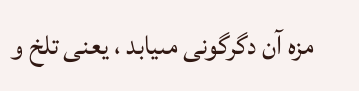مزه آن دگرگونى مىيابد ، يعنى تلخ و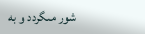شور مىگردد و به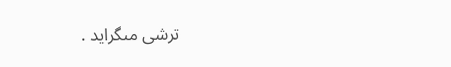ترشى مىگرايد .